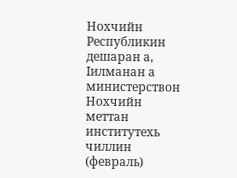Нохчийн Республикин дешаран а, Ӏилманан а министерствон Нохчийн меттан институтехь чиллин (февраль)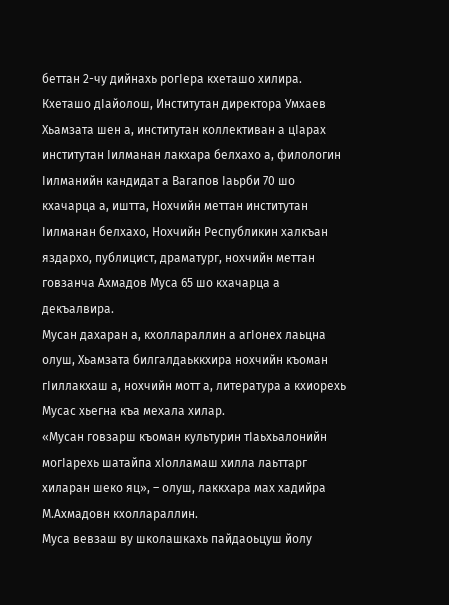беттан 2-чу дийнахь рогӀера кхеташо хилира.
Кхеташо дӀайолош, Институтан директора Умхаев Хьамзата шен а, институтан коллективан а цӀарах институтан Ӏилманан лакхара белхахо а, филологин Ӏилманийн кандидат а Вагапов Ӏаьрби 70 шо кхачарца а, иштта, Нохчийн меттан институтан Ӏилманан белхахо, Нохчийн Республикин халкъан яздархо, публицист, драматург, нохчийн меттан говзанча Ахмадов Муса 65 шо кхачарца а декъалвира.
Мусан дахаран а, кхоллараллин а агӀонех лаьцна олуш, Хьамзата билгалдаьккхира нохчийн къоман гӀиллакхаш а, нохчийн мотт а, литература а кхиорехь Мусас хьегна къа мехала хилар.
«Мусан говзарш къоман культурин тӀаьхьалонийн могӀарехь шатайпа хӀолламаш хилла лаьттарг хиларан шеко яц», – олуш, лаккхара мах хадийра М.Ахмадовн кхоллараллин.
Муса вевзаш ву школашкахь пайдаоьцуш йолу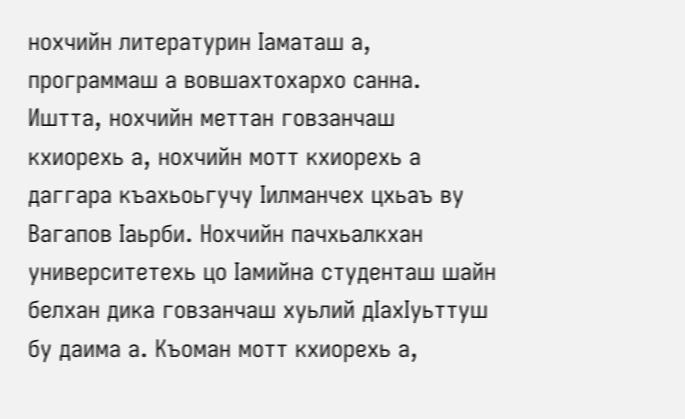нохчийн литературин Ӏаматаш а, программаш а вовшахтохархо санна.
Иштта, нохчийн меттан говзанчаш кхиорехь а, нохчийн мотт кхиорехь а даггара къахьоьгучу Ӏилманчех цхьаъ ву Вагапов Ӏаьрби. Нохчийн пачхьалкхан университетехь цо Ӏамийна студенташ шайн белхан дика говзанчаш хуьлий дӀахӀуьттуш бу даима а. Къоман мотт кхиорехь а,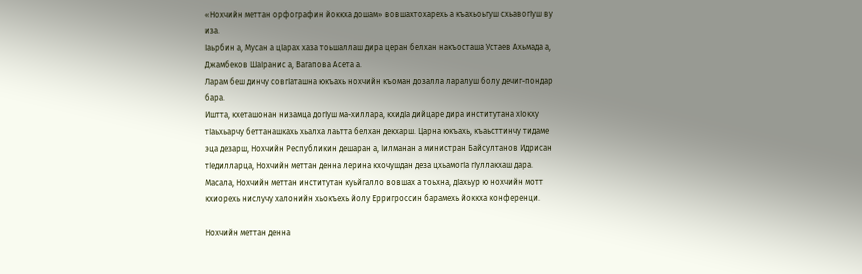«Нохчийн меттан орфографин йоккха дошам» вовшахтохарехь а къахьоьгуш схьавогӀуш ву иза.
Ӏаьрбин а, Мусан а цӀарах хаза тоьшаллаш дира церан белхан накъосташа Устаев Ахьмада а, Джамбеков ШаӀранис а, Вагапова Асета а.
Ларам беш динчу совгӀаташна юкъахь нохчийн къоман дозалла ларалуш болу дечиг-пондар бара.
Иштта, кхеташонан низамца догӀуш ма-хиллара, кхидӀа дийцаре дира институтана хӀокху тӀаьхьарчу беттанашкахь хьалха лаьтта белхан декхарш. Царна юкъахь, къаьсттинчу тидаме эца дезарш, Нохчийн Республикин дешаран а, Ӏилманан а министран Байсултанов Идрисан тӀедилларца, Нохчийн меттан денна лерина кхочушдан деза цхьамогӀа гӀуллакхаш дара. Масала, Нохчийн меттан институтан куьйгалло вовшах а тоьхна, дӀахьур ю нохчийн мотт кхиорехь нислучу халонийн хьокъехь йолу Ерригроссин барамехь йоккха конференци.

Нохчийн меттан денна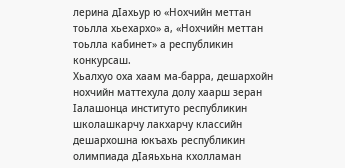лерина дӀахьур ю «Нохчийн меттан тоьлла хьехархо» а, «Нохчийн меттан тоьлла кабинет» а республикин конкурсаш.
Хьалхуо оха хаам ма-барра, дешархойн нохчийн маттехула долу хаарш зеран Ӏалашонца институто республикин школашкарчу лакхарчу классийн дешархошна юкъахь республикин олимпиада дӀаяьхьна кхолламан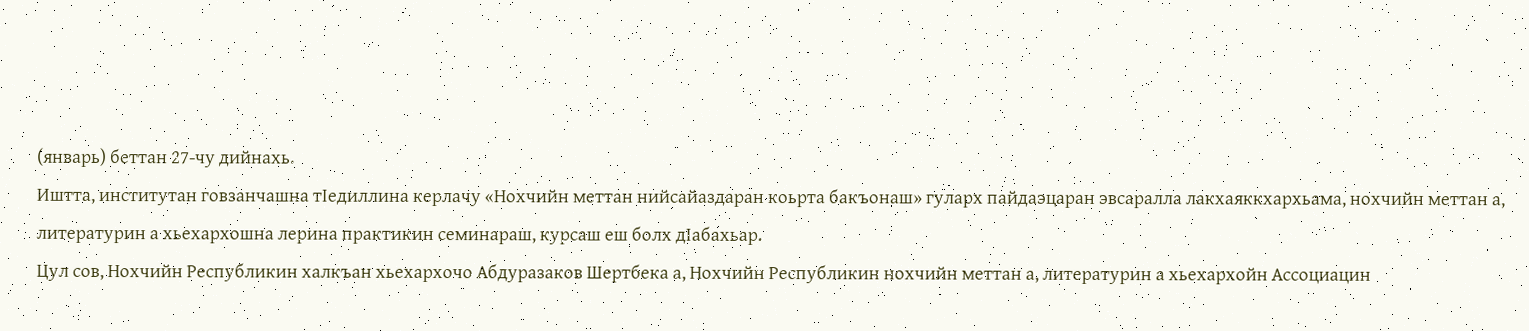(январь) беттан 27-чу дийнахь.
Иштта, институтан говзанчашна тӀедиллина керлачу «Нохчийн меттан нийсайаздаран коьрта бакъонаш» гуларх пайдаэцаран эвсаралла лакхаяккхархьама, нохчийн меттан а, литературин а хьехархошна лерина практикин семинараш, курсаш еш болх дӀабахьар.
Цул сов, Нохчийн Республикин халкъан хьехархочо Абдуразаков Шертбека а, Нохчийн Республикин нохчийн меттан а, литературин а хьехархойн Ассоциацин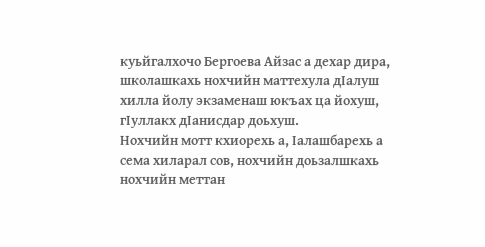куьйгалхочо Бергоева Айзас а дехар дира, школашкахь нохчийн маттехула дӀалуш хилла йолу экзаменаш юкъах ца йохуш, гӀуллакх дӀанисдар доьхуш.
Нохчийн мотт кхиорехь а, Ӏалашбарехь а сема хиларал сов, нохчийн доьзалшкахь нохчийн меттан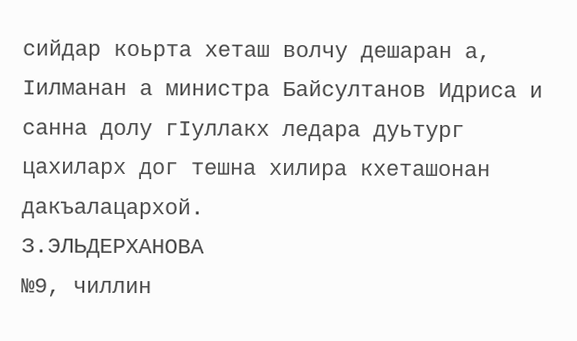сийдар коьрта хеташ волчу дешаран а, Ӏилманан а министра Байсултанов Идриса и санна долу гӀуллакх ледара дуьтург цахиларх дог тешна хилира кхеташонан дакъалацархой.
З.ЭЛЬДЕРХАНОВА
№9, чиллин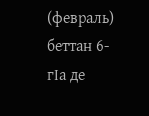(февраль) беттан 6-гIа де